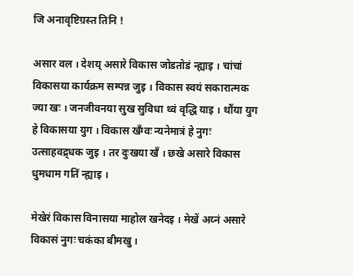जि अनावृष्टिग्रस्त तिनि !

असार वल । देशय् असारे विकास जोडतोडं न्ह्याइ । चांचां विकासया कार्यक्रम सम्पन्न जुइ । विकास स्वयं सकारात्मक ज्या खः । जनजीवनया सुख सुविधा थ्वं वृद्धि याइ । थौंया युग हे विकासया युग । विकास खँग्वः न्यनेमात्रं हे नुगः उत्साहवद्र्धक जुइ । तर दुःखया खँ । छखे असारे विकास धुमधाम गतिं न्ह्याइ ।

मेखेरं विकास विनासया माहोल खनेदइ । मेखें अय्नं असारे विकासं नुगः चकंका बीमखु ।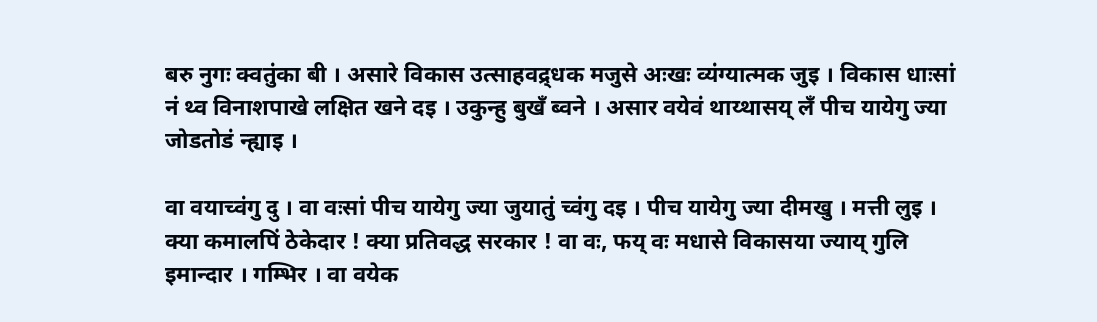बरु नुगः क्वतुंका बी । असारे विकास उत्साहवद्र्धक मजुसे अःखः व्यंग्यात्मक जुइ । विकास धाःसां नं थ्व विनाशपाखे लक्षित खने दइ । उकुन्हु बुखँ ब्वने । असार वयेवं थाय्थासय् लँ पीच यायेगु ज्या जोडतोडं न्ह्याइ ।

वा वयाच्वंगु दु । वा वःसां पीच यायेगु ज्या जुयातुं च्वंगु दइ । पीच यायेगु ज्या दीमखु । मत्ती लुइ । क्या कमालपिं ठेकेदार ! क्या प्रतिवद्ध सरकार ! वा वः, फय् वः मधासे विकासया ज्याय् गुलि इमान्दार । गम्भिर । वा वयेक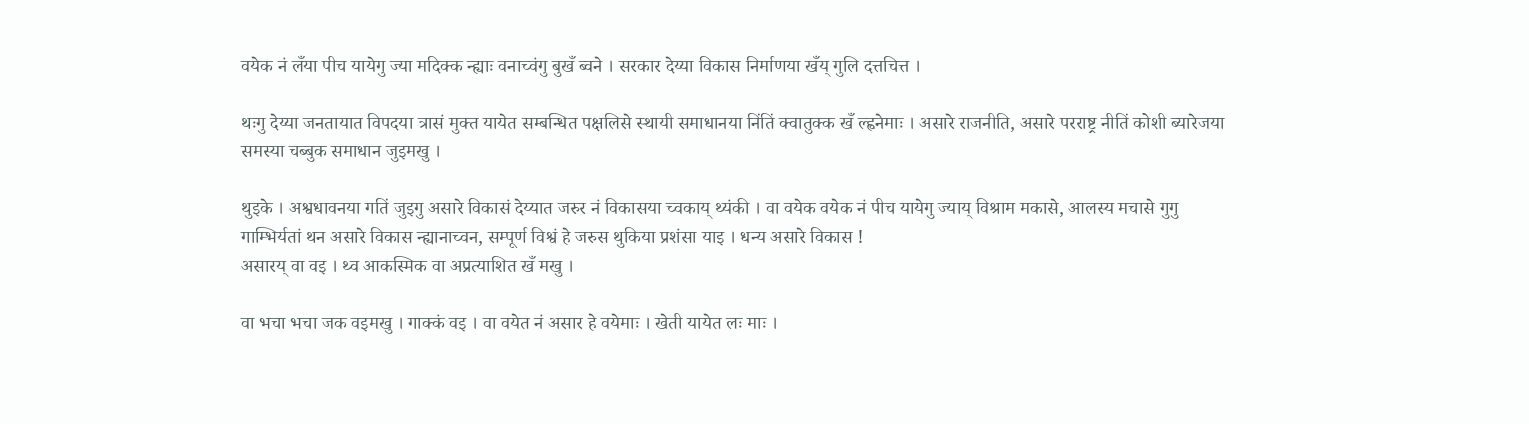वयेक नं लँया पीच यायेगु ज्या मदिक्क न्ह्याः वनाच्वंगु बुखँ ब्वने । सरकार देय्या विकास निर्माणया खँय् गुलि दत्तचित्त ।

थःगु देय्या जनतायात विपदया त्रासं मुक्त यायेत सम्बन्धित पक्षलिसे स्थायी समाधानया निंतिं क्वातुक्क खँ ल्ह्वनेमाः । असारे राजनीति, असारे परराष्ट्र नीतिं कोशी ब्यारेजया समस्या चब्बुक समाधान जुइमखु ।

थुइके । अश्वधावनया गतिं जुइगु असारे विकासं देय्यात जरुर नं विकासया च्वकाय् थ्यंकी । वा वयेक वयेक नं पीच यायेगु ज्याय् विश्राम मकासे, आलस्य मचासे गुगु गाम्भिर्यतां थन असारे विकास न्ह्यानाच्वन, सम्पूर्ण विश्वं हे जरुस थुकिया प्रशंसा याइ । धन्य असारे विकास !
असारय् वा वइ । थ्व आकस्मिक वा अप्रत्याशित खँ मखु ।

वा भचा भचा जक वइमखु । गाक्कं वइ । वा वयेत नं असार हे वयेमाः । खेती यायेत लः माः ।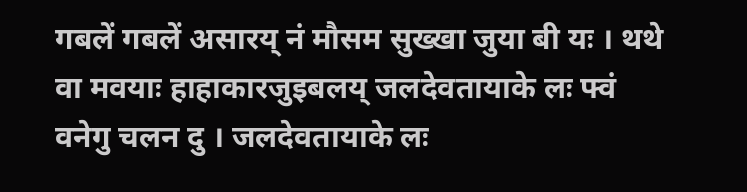गबलें गबलें असारय् नं मौसम सुख्खा जुया बी यः । थथे वा मवयाः हाहाकारजुइबलय् जलदेवतायाके लः फ्वं वनेगु चलन दु । जलदेवतायाके लः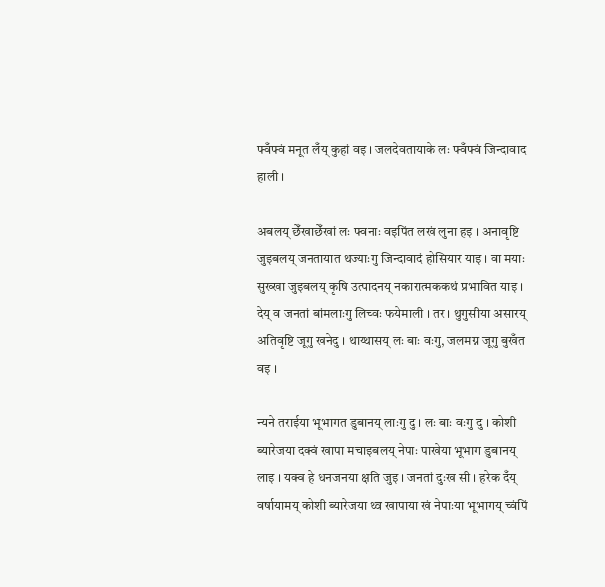फ्वँफ्वं मनूत लँय् कुहां वइ । जलदेवतायाके लः फ्वँफ्वं जिन्दावाद हाली ।

अबलय् छेँखाछेँखां लः फ्वनाः वइपिंत लखं लुना हइ । अनावृष्टि जुइबलय् जनतायात थज्याःगु जिन्दावादं होसियार याइ । वा मयाः सुख्खा जुइबलय् कृषि उत्पादनय् नकारात्मककथं प्रभावित याइ । देय् व जनतां बांमलाःगु लिच्वः फयेमाली । तर । थुगुसीया असारय् अतिवृष्टि जूगु खनेदु । थाय्थासय् लः बाः वःगु, जलमग्न जूगु बुखँत वइ ।

न्यने तराईया भूभागत डुबानय् लाःगु दु । लः बाः वःगु दु । कोशी ब्यारेजया दक्वं खापा मचाइबलय् नेपाः पाखेया भूभाग डुबानय् लाइ । यक्व हे धनजनया क्षति जुइ । जनतां दुःख सी । हरेक दँय् वर्षायामय् कोशी ब्यारेजया थ्व खापाया खं नेपाःया भूभागय् च्वंपिं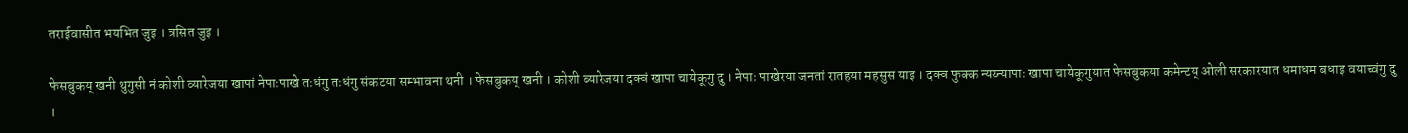तराईवासीत भयभित जुइ । त्रसित जुइ ।

फेसबुकय् खनी थुगुसी नं कोशी व्यारेजया खापां नेपाःपाखे तःधंगु तःधंगु संकटया सम्भावना थनी । फेसबुकय् खनी । कोशी ब्यारेजया दक्वं खापा चायेकूगु दु । नेपाः पाखेरया जनतां रातहया महसुस याइ । दक्व फुक्क न्यय्न्यापाः खापा चायेकूगुयात फेसबुकया कमेन्टय् ओली सरकारयात धमाधम बधाइ वयाच्वंगु दु ।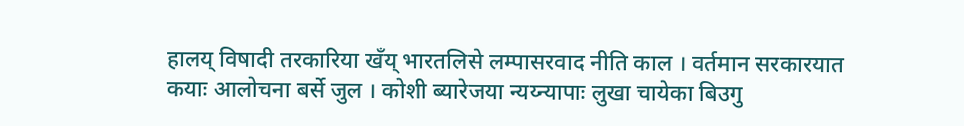हालय् विषादी तरकारिया खँय् भारतलिसे लम्पासरवाद नीति काल । वर्तमान सरकारयात कयाः आलोचना बर्से जुल । कोशी ब्यारेजया न्यय्न्यापाः लुखा चायेका बिउगु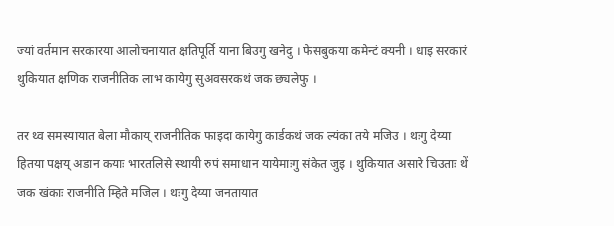ज्यां वर्तमान सरकारया आलोचनायात क्षतिपूर्ति याना बिउगु खनेदु । फेसबुकया कमेन्टं क्यनी । धाइ सरकारं थुकियात क्षणिक राजनीतिक लाभ कायेगु सुअवसरकथं जक छ्यलेफु ।

तर थ्व समस्यायात बेला मौकाय् राजनीतिक फाइदा कायेगु कार्डकथं जक ल्यंका तये मजिउ । थःगु देय्या हितया पक्षय् अडान कयाः भारतलिसे स्थायी रुपं समाधान यायेमाःगु संकेत जुइ । थुकियात असारे चिउताः थें जक खंकाः राजनीति म्हिते मजिल । थःगु देय्या जनतायात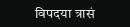विपदया त्रासं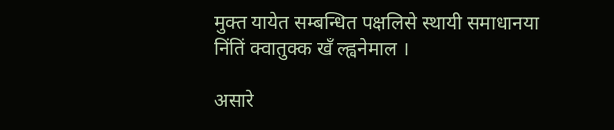मुक्त यायेत सम्बन्धित पक्षलिसे स्थायी समाधानया निंतिं क्वातुक्क खँ ल्ह्वनेमाल ।

असारे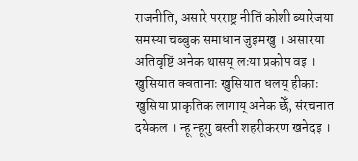राजनीति, असारे परराष्ट्र नीतिं कोशी ब्यारेजया समस्या चब्बुक समाधान जुइमखु । असारया अतिवृष्टिं अनेक थासय् लःया प्रकोप वइ । खुसियात क्वतानाः खुसियात धलय् हीकाः खुसिया प्राकृतिक लागाय् अनेक छेँ, संरचनात दयेकल । न्हू न्हूगु बस्ती शहरीकरण खनेदइ ।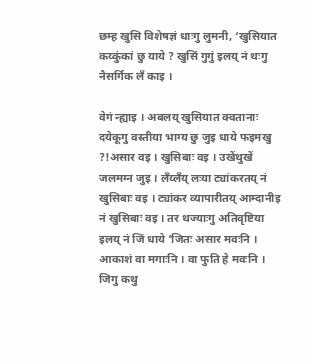छम्ह खुसि विशेषज्ञं धाःगु लुमनी, ‘खुसियात कय्कुंकां छु याये ? खुसिं गुगुं इलय् नं थःगु नैसर्गिक लँ काइ ।

वेगं न्ह्याइ । अबलय् खुसियात क्वतानाः दयेकूगु वस्तीया भाग्य छु जुइ धाये फइमखु ?!असार वइ । खुसिबाः वइ । उखेंथुखें जलमग्न जुइ । लँय्लँय् लःया ट्यांकरतय् नं खुसिबाः वइ । ट्यांकर व्यापारीतय् आम्दानीइ नं खुसिबाः वइ । तर थज्याःगु अतिवृष्टिया इलय् नं जिं धाये ‘जितः असार मवःनि । आकाशं वा मगाःनि । वा फुति हे मवःनि । जिगु कथु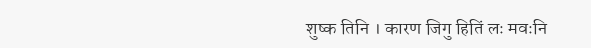शुष्क तिनि । कारण जिगु हितिं लः मवःनि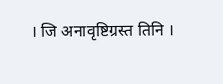। जि अनावृष्टिग्रस्त तिनि ।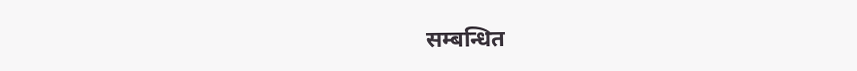सम्बन्धित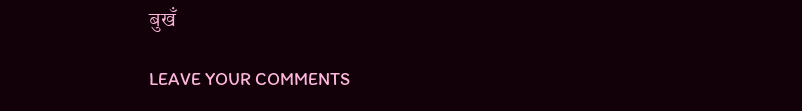बुखँ

LEAVE YOUR COMMENTS